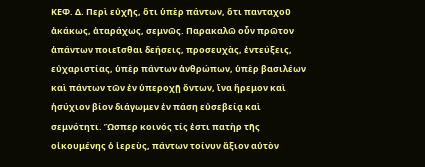ΚΕΦ. Δ. Περὶ εὐχῆς, ὅτι ὑπὲρ πάντων, ὅτι πανταχοῦ ἀκάκως, ἀταράχως, σεμνῶς. Παρακαλῶ οὖν πρῶτον ἁπάντων ποιεῖσθαι δεήσεις, προσευχὰς, ἐντεύξεις, εὐχαριστίας, ὑπὲρ πάντων ἀνθρώπων, ὑπὲρ βασιλέων καὶ πάντων τῶν ἐν ὑπεροχῇ ὄντων, ἵνα ἤρεμον καὶ ἡσύχιον βίον διάγωμεν ἐν πάση εὐσεβείᾳ καὶ σεμνότητι. Ὥσπερ κοινός τίς ἐστι πατὴρ τῆς οἰκουμένης ὁ ἱερεὺς, πάντων τοίνυν ἄξιον αὐτὸν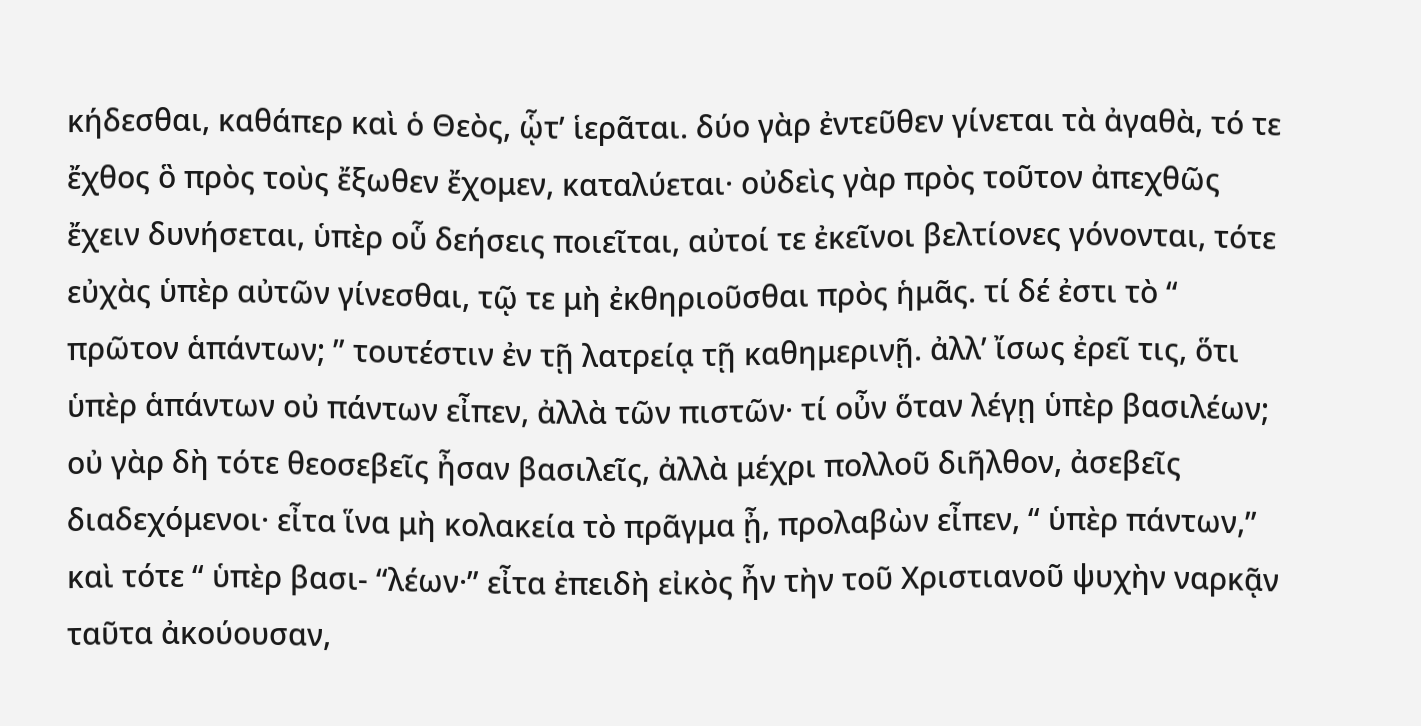κήδεσθαι, καθάπερ καὶ ὁ Θεὸς, ᾧτ’ ἱερᾶται. δύο γὰρ ἐντεῦθεν γίνεται τὰ ἀγαθὰ, τό τε ἔχθος ὃ πρὸς τοὺς ἔξωθεν ἔχομεν, καταλύεται· οὐδεὶς γὰρ πρὸς τοῦτον ἀπεχθῶς ἔχειν δυνήσεται, ὑπὲρ οὗ δεήσεις ποιεῖται, αὐτοί τε ἐκεῖνοι βελτίονες γόνονται, τότε εὐχὰς ὑπὲρ αὐτῶν γίνεσθαι, τῷ τε μὴ ἐκθηριοῦσθαι πρὸς ἡμᾶς. τί δέ ἐστι τὸ “ πρῶτον ἁπάντων; ” τουτέστιν ἐν τῇ λατρείᾳ τῇ καθημερινῇ. ἀλλ’ ἴσως ἐρεῖ τις, ὅτι ὑπὲρ ἁπάντων οὐ πάντων εἶπεν, ἀλλὰ τῶν πιστῶν· τί οὖν ὅταν λέγῃ ὑπὲρ βασιλέων; οὐ γὰρ δὴ τότε θεοσεβεῖς ἦσαν βασιλεῖς, ἀλλὰ μέχρι πολλοῦ διῆλθον, ἀσεβεῖς διαδεχόμενοι· εἶτα ἵνα μὴ κολακεία τὸ πρᾶγμα ᾖ, προλαβὼν εἶπεν, “ ὑπὲρ πάντων,” καὶ τότε “ ὑπὲρ βασι- “λέων·” εἶτα ἐπειδὴ εἰκὸς ἦν τὴν τοῦ Χριστιανοῦ ψυχὴν ναρκᾷν ταῦτα ἀκούουσαν,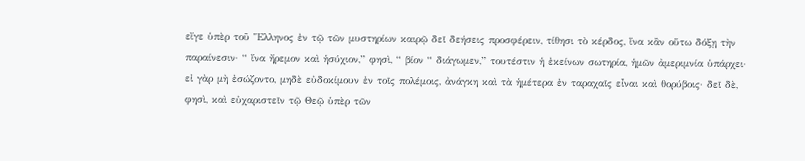εἴγε ὑπὲρ τοῦ Ἕλληνος ἐν τῷ τῶν μυστηρίων καιρῷ δεῖ δεήσεις προσφέρειν, τίθησι τὸ κέρδος, ἵνα κἂν οὕτω δόξῃ τὴν παραίνεσιν· “ ἵνα ἤρεμον καὶ ἡσύχιον,” φησὶ, “ βίον “ διάγωμεν,” τουτέστιν ἡ ἐκείνων σωτηρία, ἡμῶν ἀμεριμνία ὑπάρχει· εἰ γὰρ μὴ ἐσώζοντο, μηδὲ εὐδοκίμουν ἐν τοῖς πολέμοις, ἀνάγκη καὶ τὰ ἡμέτερα ἐν ταραχαῖς εἶναι καὶ θορύβοις· δεῖ δὲ, φησὶ, καὶ εὐχαριστεῖν τῷ Θεῷ ὑπὲρ τῶν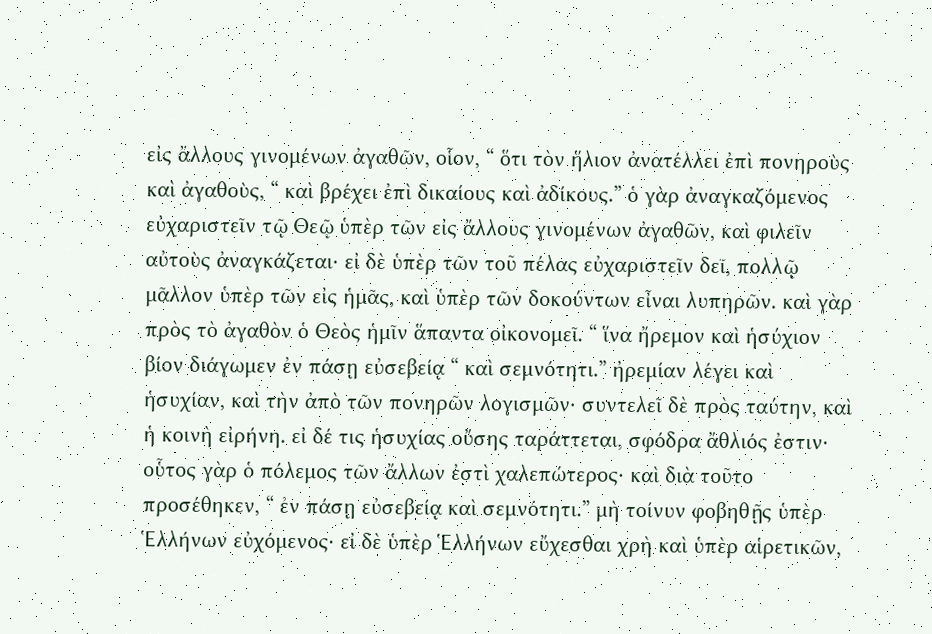εἰς ἄλλους γινομένων ἀγαθῶν, οἷον, “ ὅτι τὸν ἥλιον ἀνατέλλει ἐπὶ πονηροὺς καὶ ἀγαθοὺς, “ καὶ βρέχει ἐπὶ δικαίους καὶ ἀδίκους.” ὁ γὰρ ἀναγκαζόμενος εὐχαριστεῖν τῷ Θεῷ ὑπὲρ τῶν εἰς ἄλλους γινομένων ἀγαθῶν, καὶ φιλεῖν αὐτοὺς ἀναγκάζεται· εἰ δὲ ὑπὲρ τῶν τοῦ πέλας εὐχαριστεῖν δεῖ, πολλῷ μᾶλλον ὑπὲρ τῶν εἰς ἡμᾶς, καὶ ὑπὲρ τῶν δοκούντων εἶναι λυπηρῶν. καὶ γὰρ πρὸς τὸ ἀγαθὸν ὁ Θεὸς ἡμῖν ἅπαντα οἰκονομεῖ. “ ἵνα ἤρεμον καὶ ἡσύχιον βίον διάγωμεν ἐν πάσῃ εὐσεβείᾳ “ καὶ σεμνότητι.” ἠρεμίαν λέγει καὶ ἡσυχίαν, καὶ τὴν ἀπὸ τῶν πονηρῶν λογισμῶν· συντελεῖ δὲ πρὸς ταύτην, καὶ ἡ κοινὴ εἰρήνη. εἰ δέ τις ἡσυχίας οὔσης ταράττεται, σφόδρα ἄθλιός ἐστιν· οὗτος γὰρ ὁ πόλεμος τῶν ἄλλων ἐστὶ χαλεπώτερος· καὶ διὰ τοῦτο προσέθηκεν, “ ἐν πάσῃ εὐσεβείᾳ καὶ σεμνότητι.” μὴ τοίνυν φοβηθῇς ὑπὲρ Ἑλλήνων εὐχόμενος· εἰ δὲ ὑπὲρ Ἑλλήνων εὔχεσθαι χρὴ καὶ ὑπὲρ αἱρετικῶν,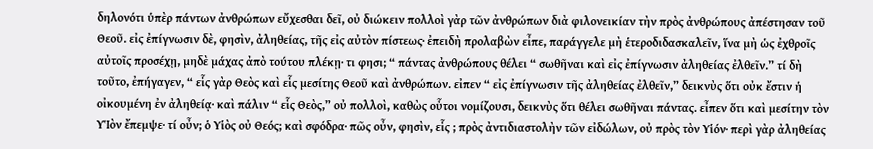δηλονότι ὑπὲρ πάντων ἀνθρώπων εὔχεσθαι δεῖ, οὐ διώκειν πολλοὶ γὰρ τῶν ἀνθρώπων διὰ φιλονεικίαν τὴν πρὸς ἀνθρώπους ἀπέστησαν τοῦ Θεοῦ. εἰς ἐπίγνωσιν δὲ, φησὶν, ἀληθείας, τῆς εἰς αὐτὸν πίστεως· ἐπειδὴ προλαβὼν εἶπε, παράγγελε μὴ ἑτεροδιδασκαλεῖν, ἵνα μὴ ὡς ἐχθροῖς αὐτοῖς προσέχῃ, μηδὲ μάχας ἀπὸ τούτου πλέκῃ· τι φησι; “ πάντας ἀνθρώπους θέλει “ σωθῆναι καὶ εἰς ἐπίγνωσιν ἀληθείας ἐλθεῖν.” τί δὴ τοῦτο, ἐπήγαγεν, “ εἷς γὰρ Θεὸς καὶ εἷς μεσίτης Θεοῦ καὶ ἀνθρώπων. εἰπεν “ εἰς ἐπίγνωσιν τῆς ἀληθείας ἐλθεῖν,” δεικνὺς ὅτι οὐκ ἔστιν ἡ οἰκουμένη ἐν ἀληθείᾳ· καὶ πάλιν “ εἷς Θεὸς,” οὐ πολλοὶ, καθὼς οὗτοι νομίζουσι, δεικνὺς ὅτι θέλει σωθῆναι πάντας. εἶπεν ὅτι καὶ μεσίτην τὸν ΥἹὸν ἔπεμψε· τί οὖν; ὁ Υἱὸς οὐ Θεός; καὶ σφόδρα· πῶς οὖν, φησὶν, εἷς ; πρὸς ἀντιδιαστολὴν τῶν εἰδώλων, οὐ πρὸς τὸν Υἱόν· περὶ γὰρ ἀληθείας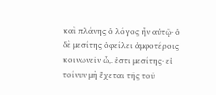καὶ πλάνης ὁ λόγος ἦν αὐτῷ· ὁ δὲ μεσίτης ὀφείλει ἀμφοτέροις κοινωνεῖν ὧ,. ἐστι μεσίτης· εἰ τοίνυν μὴ ἔχεται τῆς τοῦ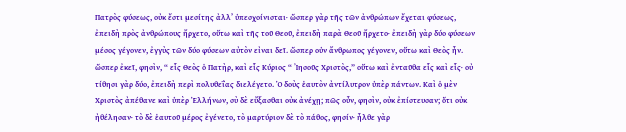Πατρὸς φύσεως, οὐκ ἔστι μεσίτης ἀλλ’ ὑπεσχοίνισται· ὥσπερ γὰρ τῆς τῶν ἀνθρώπων ἔχεται φύσεως, ἐπειδὴ πρὸς ἀνθρώπους ἤρχετο, οὕτω καὶ τῆς τοῦ Θεοῦ, ἐπειδὴ παρὰ Θεοῦ ἤρχετο· ἐπειδὴ γὰρ δύο φύσεων μέσος γέγονεν, ἐγγὺς τῶν δύο φύσεων αὐτὸν εἰναι δεῖ. ὥσπερ οὑν ἄνθρωπος γέγονεν, οὕτω καὶ Θεὸς ἦν. ὥσπερ ἐκεῖ, φησὶν, “ εἷς Θεὸς ὁ Πατὴρ, καὶ εἷς Κύριος “ Ἰησοῦς Χριστὸς,” οὕτω καὶ ἐνταῦθα εἷς καὶ εἷς· οὐ τίθησι γὰρ δύο, ἐπειδὴ περὶ πολυθεΐας διελέγετο. Ὁ δοὺς ἑαυτὸν ἀντίλυτρον ὑπὲρ πάντων. Καὶ ὁ μὲν Χριστὸς ἀπέθανε καὶ ὑπὲρ Ἑλλήνων, σὺ δὲ εὔξασθαι οὐκ ἀνέχῃ; πῶς οὖν, φησὶν, οὐκ ἐπίστευσαν; ὅτι οὐκ ἠθέλησαν· τὸ δὲ ἑαυτοῦ μέρος ἐγένετο, τὸ μαρτύριον δὲ τὸ πάθος, φησίν· ἦλθε γὰρ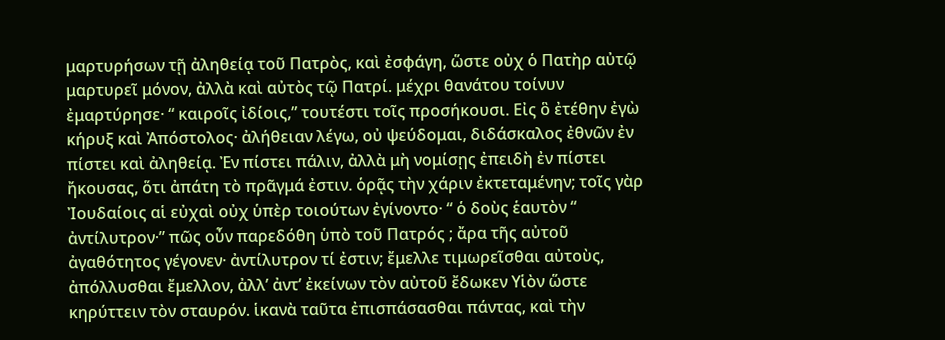μαρτυρήσων τῇ ἀληθείᾳ τοῦ Πατρὸς, καὶ ἐσφάγη, ὥστε οὐχ ὁ Πατὴρ αὐτῷ μαρτυρεῖ μόνον, ἀλλὰ καὶ αὐτὸς τῷ Πατρί. μέχρι θανάτου τοίνυν ἐμαρτύρησε· “ καιροῖς ἰδίοις,” τουτέστι τοῖς προσήκουσι. Εἰς ὃ ἐτέθην ἐγὼ κήρυξ καὶ Ἀπόστολος· ἀλήθειαν λέγω, οὐ ψεύδομαι, διδάσκαλος ἐθνῶν ἐν πίστει καὶ ἀληθείᾳ. Ἐν πίστει πάλιν, ἀλλὰ μὴ νομίσῃς ἐπειδὴ ἐν πίστει ἤκουσας, ὅτι ἀπάτη τὸ πρᾶγμά ἐστιν. ὁρᾷς τὴν χάριν ἐκτεταμένην; τοῖς γὰρ Ἰουδαίοις αἱ εὐχαὶ οὐχ ὑπὲρ τοιούτων ἐγίνοντο· “ ὁ δοὺς ἑαυτὸν “ ἀντίλυτρον·” πῶς οὖν παρεδόθη ὑπὸ τοῦ Πατρός ; ἄρα τῆς αὐτοῦ ἀγαθότητος γέγονεν· ἀντίλυτρον τί ἐστιν; ἔμελλε τιμωρεῖσθαι αὐτοὺς, ἀπόλλυσθαι ἔμελλον, ἀλλ’ ἀντ’ ἐκείνων τὸν αὐτοῦ ἔδωκεν Υἱὸν ὥστε κηρύττειν τὸν σταυρόν. ἱκανὰ ταῦτα ἐπισπάσασθαι πάντας, καὶ τὴν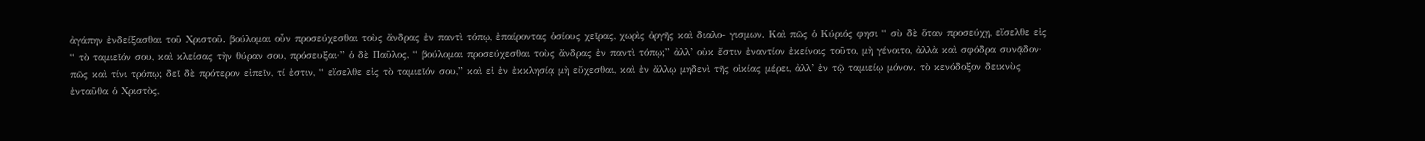ἀγάπην ἐνδείξασθαι τοῦ Χριστοῦ. βούλομαι οὖν προσεύχεσθαι τοὺς ἄνδρας ἐν παντὶ τόπῳ, ἐπαίροντας ὁσίους χεῖρας, χωρὶς ὀργῆς καὶ διαλο- γισμων. Καὶ πῶς ὁ Κύριός φησι “ σὺ δὲ ὅταν προσεύχῃ, εἴσελθε εἰς “ τὸ ταμιεῖόν σου, καὶ κλείσας τὴν θύραν σου, πρόσευξαι·” ὁ δὲ Παῦλος, “ βούλομαι προσεύχεσθαι τοὺς ἄνδρας ἐν παντὶ τόπῳ;” ἀλλ’ οὐκ ἔστιν ἐναντίον ἐκείνοις τοῦτο, μὴ γένοιτο, ἀλλὰ καὶ σφόδρα συνᾷδον· πῶς καὶ τίνι τρόπῳ; δεῖ δὲ πρότερον εἰπεῖν, τί ἐστιν, “ εἴσελθε εἰς τὸ ταμιεῖόν σου,” καὶ εἰ ἐν ἐκκλησίᾳ μὴ εὔχεσθαι, καὶ ἐν ἄλλῳ μηδενὶ τῆς οἰκίας μέρει, ἀλλ’ ἐν τῷ ταμιείῳ μόνον. τὸ κενόδοξον δεικνὺς ἐνταῦθα ὁ Χριστὸς,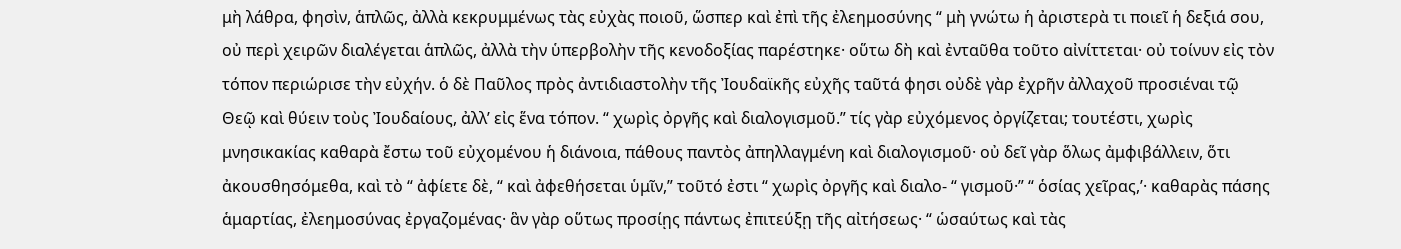μὴ λάθρα, φησὶν, ἁπλῶς, ἀλλὰ κεκρυμμένως τὰς εὐχὰς ποιοῦ, ὥσπερ καὶ ἐπὶ τῆς ἐλεημοσύνης “ μὴ γνώτω ἡ ἀριστερὰ τι ποιεῖ ἡ δεξιά σου, οὐ περὶ χειρῶν διαλέγεται ἁπλῶς, ἀλλὰ τὴν ὑπερβολὴν τῆς κενοδοξίας παρέστηκε· οὕτω δὴ καὶ ἐνταῦθα τοῦτο αἰνίττεται· οὐ τοίνυν εἰς τὸν τόπον περιώρισε τὴν εὐχήν. ὁ δὲ Παῦλος πρὸς ἀντιδιαστολὴν τῆς Ἰουδαϊκῆς εὐχῆς ταῦτά φησι οὐδὲ γὰρ ἐχρῆν ἀλλαχοῦ προσιέναι τῷ Θεῷ καὶ θύειν τοὺς Ἰουδαίους, ἀλλ’ εἰς ἕνα τόπον. “ χωρὶς ὀργῆς καὶ διαλογισμοῦ.” τίς γὰρ εὐχόμενος ὀργίζεται; τουτέστι, χωρὶς μνησικακίας καθαρὰ ἔστω τοῦ εὐχομένου ἡ διάνοια, πάθους παντὸς ἀπηλλαγμένη καὶ διαλογισμοῦ· οὐ δεῖ γὰρ ὅλως ἀμφιβάλλειν, ὅτι ἀκουσθησόμεθα, καὶ τὸ “ ἀφίετε δὲ, “ καὶ ἀφεθήσεται ὑμῖν,” τοῦτό ἐστι “ χωρὶς ὀργῆς καὶ διαλο- “ γισμοῦ·” “ ὁσίας χεῖρας,’· καθαρὰς πάσης ἁμαρτίας, ἐλεημοσύνας ἐργαζομένας· ἃν γὰρ οὕτως προσίῃς πάντως ἐπιτεύξῃ τῆς αἰτήσεως· “ ὡσαύτως καὶ τὰς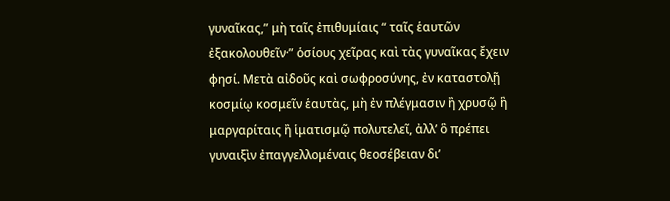γυναῖκας,” μὴ ταῖς ἐπιθυμίαις “ ταῖς ἑαυτῶν ἐξακολουθεῖν·” ὁσίους χεῖρας καὶ τὰς γυναῖκας ἔχειν φησί. Μετὰ αἰδοῦς καὶ σωφροσύνης, ἐν καταστολῇ κοσμίῳ κοσμεῖν ἑαυτὰς, μὴ ἐν πλέγμασιν ἢ χρυσῷ ἣ μαργαρίταις ἢ ἱματισμῷ πολυτελεῖ, ἀλλ’ ὃ πρέπει γυναιξὶν ἐπαγγελλομέναις θεοσέβειαν δι’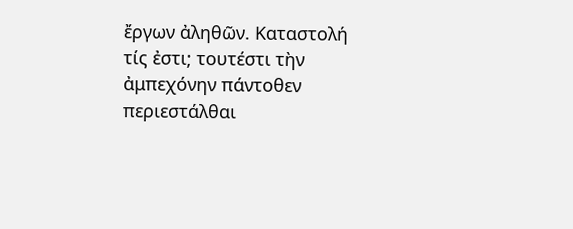ἔργων ἀληθῶν. Καταστολή τίς ἐστι; τουτέστι τὴν ἀμπεχόνην πάντοθεν περιεστάλθαι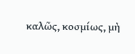καλῶς, κοσμίως, μὴ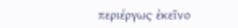περιέργως· ἐκεῖνο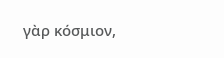γὰρ κόσμιον,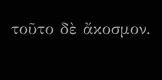τοῦτο δὲ ἄκοσμον.